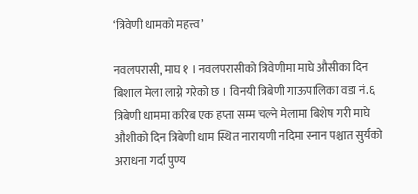‘त्रिवेणी धामको महत्त्व’

नवलपरासी, माघ १ । नवलपरासीको त्रिवेणीमा माघे औसीका दिन बिशाल मेला लाग्ने गरेको छ । विनयी त्रिबेणी गाऊपालिका वडा नं.६ त्रिबेणी धाममा करिब एक हप्ता सम्म चल्ने मेलामा बिशेष गरी माघे औशीको दिन त्रिबेणी धाम स्थित नारायणी नदिमा स्नान पश्चात सुर्यको अराधना गर्दा पुण्य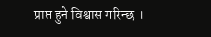प्राप्त हुने विश्वास गरिन्छ ।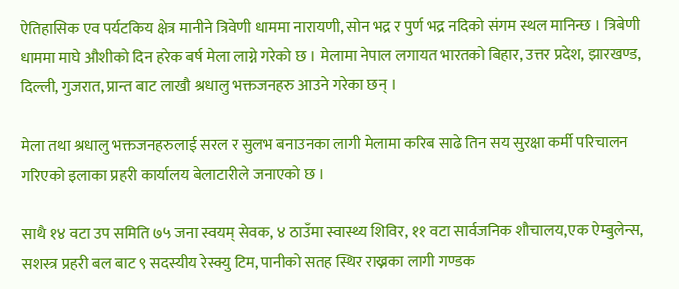ऐतिहासिक एव पर्यटकिय क्षेत्र मानीने त्रिवेणी धाममा नारायणी, सोन भद्र र पुर्ण भद्र नदिको संगम स्थल मानिन्छ । त्रिबेणी धाममा माघे औशीको दिन हरेक बर्ष मेला लाग्ने गरेको छ । मेलामा नेपाल लगायत भारतको बिहार, उत्तर प्रदेश, झारखण्ड, दिल्ली, गुजरात, प्रान्त बाट लाखौ श्रधालु भक्तजनहरु आउने गरेका छन् ।

मेला तथा श्रधालु भक्तजनहरुलाई सरल र सुलभ बनाउनका लागी मेलामा करिब साढे तिन सय सुरक्षा कर्मी परिचालन गरिएको इलाका प्रहरी कार्यालय बेलाटारीले जनाएको छ ।

साथै १४ वटा उप समिति ७५ जना स्वयम् सेवक, ४ ठाउँमा स्वास्थ्य शिविर, ११ वटा सार्वजनिक शौचालय,एक ऐम्बुलेन्स, सशस्त्र प्रहरी बल बाट ९ सदस्यीय रेस्क्यु टिम, पानीको सतह स्थिर राख्नका लागी गण्डक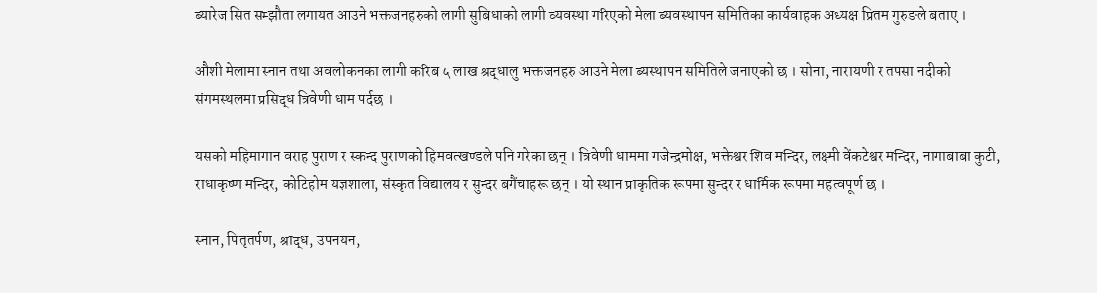ब्यारेज सित सम्झौता लगायत आउने भक्तजनहरुको लागी सुबिधाको लागी व्यवस्था गरिएको मेला ब्यवस्थापन समितिका कार्यवाहक अध्यक्ष प्रितम गुरुङले बताए ।

औशी मेलामा स्नान तथा अवलोकनका लागी करिब ५ लाख श्रद्धालु भक्तजनहरु आउने मेला ब्यस्थापन समितिले जनाएको छ । सोना, नारायणी र तपसा नदीको संगमस्थलमा प्रसिद्ध त्रिवेणी धाम पर्दछ ।

यसको महिमागान वराह पुराण र स्कन्द पुराणको हिमवत्खण्डले पनि गरेका छन् । त्रिवेणी धाममा गजेन्द्रमोक्ष, भक्तेश्वर शिव मन्दिर, लक्ष्मी वेंकटेश्वर मन्दिर, नागाबाबा कुटी, राधाकृष्ण मन्दिर, कोटिहोम यज्ञशाला, संस्कृत विद्यालय र सुन्दर बगैंचाहरू छन् । यो स्थान प्राकृतिक रूपमा सुन्दर र धार्मिक रूपमा महत्वपूर्ण छ ।

स्नान, पितृतर्पण, श्राद्ध, उपनयन,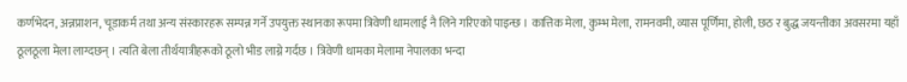कर्णभेदन, अन्नप्राशन, चूडाकर्म तथा अन्य संस्कारहरू सम्पन्न गर्ने उपयुक्त स्थानका रूपमा त्रिवेणी धामलाई नै लिने गरिएको पाइन्छ । कात्तिक मेला, कुम्भ मेला, रामनवमी, व्यास पूर्णिमा, होली, छठ र बुद्ध जयन्तीका अवसरमा यहाँ ठूलठूला मेला लाग्दछन् । त्यति बेला तीर्थयात्रीहरूको ठूलो भीड लाग्ने गर्दछ । त्रिवेणी धामका मेलामा नेपालका भन्दा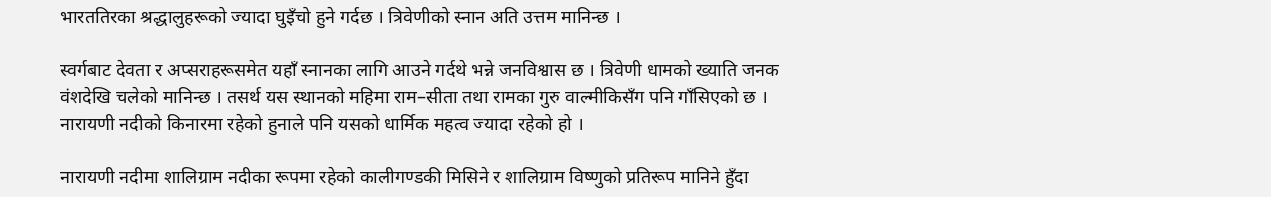भारततिरका श्रद्धालुहरूको ज्यादा घुइँचो हुने गर्दछ । त्रिवेणीको स्नान अति उत्तम मानिन्छ ।

स्वर्गबाट देवता र अप्सराहरूसमेत यहाँ स्नानका लागि आउने गर्दथे भन्ने जनविश्वास छ । त्रिवेणी धामको ख्याति जनक वंशदेखि चलेको मानिन्छ । तसर्थ यस स्थानको महिमा राम–सीता तथा रामका गुरु वाल्मीकिसँग पनि गाँसिएको छ । नारायणी नदीको किनारमा रहेको हुनाले पनि यसको धार्मिक महत्व ज्यादा रहेको हो ।

नारायणी नदीमा शालिग्राम नदीका रूपमा रहेको कालीगण्डकी मिसिने र शालिग्राम विष्णुको प्रतिरूप मानिने हुँदा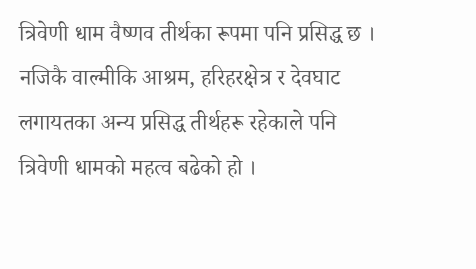त्रिवेणी धाम वैष्णव तीर्थका रूपमा पनि प्रसिद्ध छ । नजिकै वाल्मीकि आश्रम, हरिहरक्षेत्र र देवघाट लगायतका अन्य प्रसिद्ध तीर्थहरू रहेकाले पनि त्रिवेणी धामको महत्व बढेको हो ।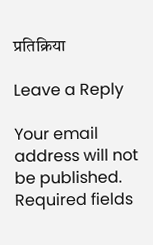प्रतिक्रिया

Leave a Reply

Your email address will not be published. Required fields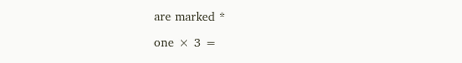are marked *

one × 3 =